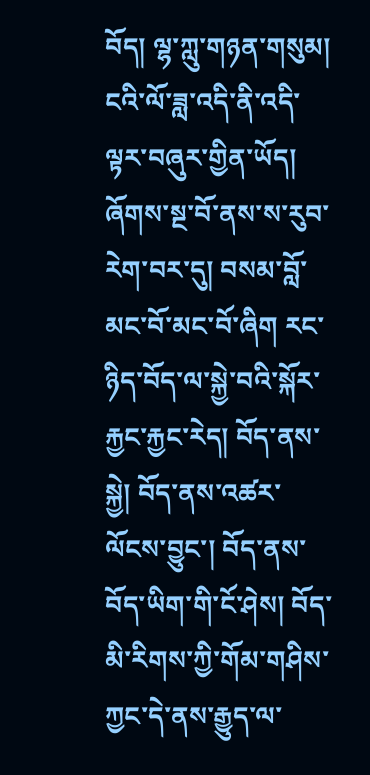བོད། ལྷ་ཀླུ་གཉན་གསུམ།
ངའི་ལོ་ཟླ་འདི་ནི་འདི་ལྟར་བཞུར་གྱིན་ཡོད། ཞོགས་སྔ་བོ་ནས་ས་རུབ་རེག་བར་དུ། བསམ་བློ་མང་བོ་མང་བོ་ཞིག རང་ཉིད་བོད་ལ་སྐྱེ་བའི་སྐོར་རྐྱང་རྐྱང་རེད། བོད་ནས་སྐྱེ། བོད་ནས་འཚར་ལོངས་བྱུང་། བོད་ནས་བོད་ཡིག་གི་ངོ་ཤེས། བོད་མི་རིགས་ཀྱི་གོམ་གཤིས་ཀྱང་དེ་ནས་རྒྱུད་ལ་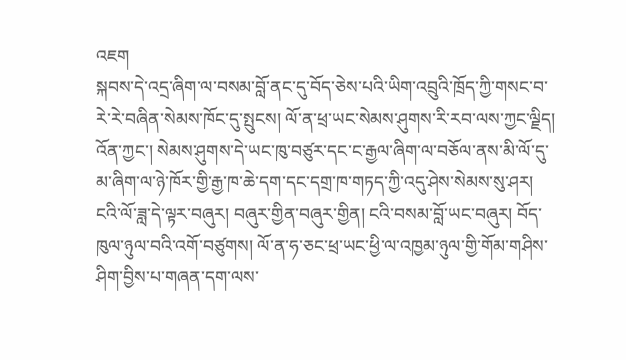འཇག
སྐབས་དེ་འདྲ་ཞིག་ལ་བསམ་བློ་ནང་དུ་བོད་ཅེས་པའི་ཡིག་འབྲུའི་ཁྲོད་ཀྱི་གསང་བ་རེ་རེ་བཞིན་སེམས་ཁོང་དུ་སྤུངས། ལོ་ན་ཕྲ་ཡང་སེམས་ཤུགས་རི་རབ་ལས་ཀྱང་ལྗིད། འོན་ཀྱང་། སེམས་ཤུགས་དེ་ཡང་ཁུ་བཙུར་དང་ང་རྒྱལ་ཞིག་ལ་བཅོལ་ནས་མི་ལོ་དུ་མ་ཞིག་ལ་ཉེ་ཁོར་གྱི་རྒྱ་ཁ་ཆེ་དག་དང་དགྲ་ཁ་གཏད་ཀྱི་འདུ་ཤེས་སེམས་སུ་ཤར།
ངའི་ལོ་ཟླ་དེ་ལྟར་བཞུར། བཞུར་གྱིན་བཞུར་གྱིན། ངའི་བསམ་བློ་ཡང་བཞུར། བོད་ཁུལ་ཉུལ་བའི་འགོ་བཙུགས། ལོ་ན་ཧ་ཅང་ཕྲ་ཡང་ཕྱི་ལ་འཁྱམ་ཉུལ་གྱི་གོམ་གཤིས་ཤིག་བྱིས་པ་གཞན་དག་ལས་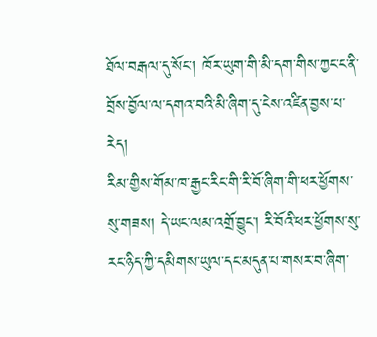ཐོལ་བརྒལ་དུ་སོང་། ཁོར་ཡུག་གི་མི་དག་གིས་ཀྱང་ང་ནི་བྲོས་བྱོལ་ལ་དགའ་བའི་མི་ཞིག་དུ་ངེས་འཛིན་བྱས་པ་རེད།
རིམ་གྱིས་གོམ་ཁ་རྒྱང་རིང་གི་རི་བོ་ཞིག་གི་ཕར་ཕྱོགས་སུ་གཟས། དེ་ཡང་ལམ་འགྲོ་བྱུང་། རི་བོའི་ཕར་ཕྱོགས་སུ་རང་ཉིད་ཀྱི་དམིགས་ཡུལ་དང་མདུན་པ་གསར་བ་ཞིག་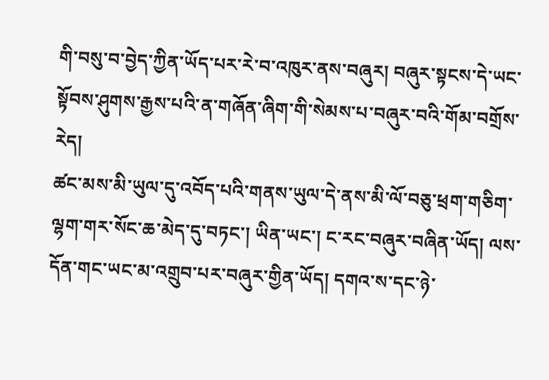གི་བསུ་བ་བྱེད་ཀྱིན་ཡོད་པར་རེ་བ་འཁུར་ནས་བཞུར། བཞུར་སྟངས་དེ་ཡང་སྟོབས་ཤུགས་རྒྱས་པའི་ན་གཞོན་ཞིག་གི་སེམས་པ་བཞུར་བའི་གོམ་བགྲོས་རེད།
ཚང་མས་མི་ཡུལ་དུ་འབོད་པའི་གནས་ཡུལ་དེ་ནས་མི་ལོ་བཅུ་ཕྲག་གཅིག་ལྷག་གར་སོང་ཆ་མེད་དུ་བཏང་། ཡིན་ཡང་། ང་རང་བཞུར་བཞིན་ཡོད། ལས་དོན་གང་ཡང་མ་འགྲུབ་པར་བཞུར་གྱིན་ཡོད། དགའ་ས་དང་ཉེ་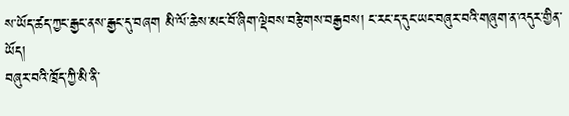ས་ཡོད་ཚད་ཀྱང་རྒྱང་ནས་རྒྱང་དུ་བཞག མི་ལོ་ཆེས་མང་བོ་ཞིག་ལྡེབས་བརྩེགས་བརྒྱབས། ང་རང་ད་དུང་ཡང་བཞུར་བའི་གཞུག་ན་འདུར་གྱིན་ཡོད།
བཞུར་བའི་ཁྲོད་ཀྱི་མི་ནི་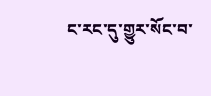ང་རང་དུ་གྱུར་སོང་བ་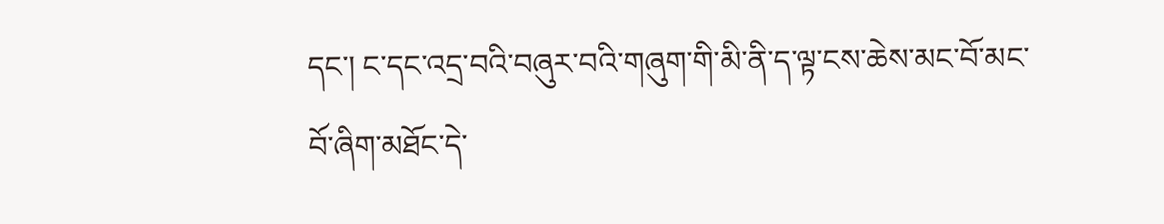དང་། ང་དང་འདྲ་བའི་བཞུར་བའི་གཞུག་གི་མི་ནི་ད་ལྟ་ངས་ཆེས་མང་བོ་མང་བོ་ཞིག་མཐོང་དེ་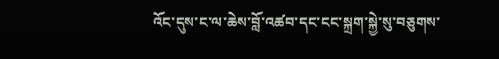འོང་དུས་ང་ལ་ཆེས་བློ་འཚབ་དང་ངང་སྐྲག་སྐྱེ་སུ་བཅུགས་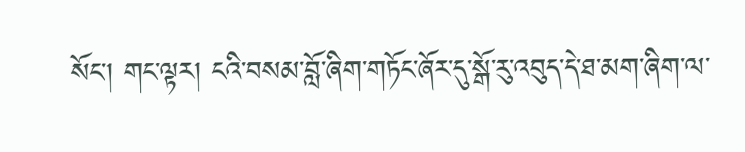སོང་། གང་ལྟར། ངའི་བསམ་བློ་ཞིག་གཏོང་ཞོར་དུ་སྒོ་རུ་འབུད་དེ་ཐ་མག་ཞིག་ལ་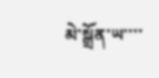མེ་སྒྲོན་ཡ་་་་